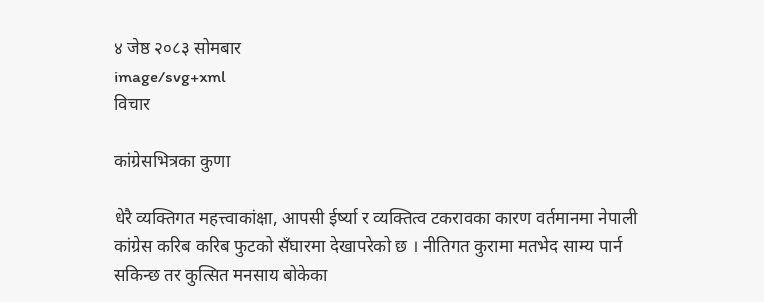४ जेष्ठ २०८३ सोमबार
image/svg+xml
विचार

कांग्रेसभित्रका कुणा

धेरै व्यक्तिगत महत्त्वाकांक्षा, आपसी ईर्ष्या र व्यक्तित्व टकरावका कारण वर्तमानमा नेपाली कांग्रेस करिब करिब फुटको सँघारमा देखापरेको छ । नीतिगत कुरामा मतभेद साम्य पार्न सकिन्छ तर कुत्सित मनसाय बोकेका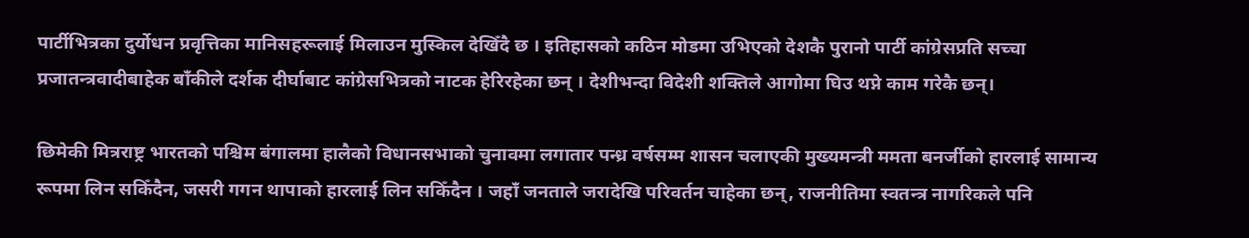पार्टीभित्रका दुर्योधन प्रवृत्तिका मानिसहरूलाई मिलाउन मुस्किल देखिँदै छ । इतिहासको कठिन मोडमा उभिएको देशकै पुरानो पार्टी कांग्रेसप्रति सच्चा प्रजातन्त्रवादीबाहेक बाँकीले दर्शक दीर्घाबाट कांग्रेसभित्रको नाटक हेरिरहेका छन् । देशीभन्दा विदेशी शक्तिले आगोमा घिउ थप्ने काम गरेकै छन्।

छिमेकी मित्रराष्ट्र भारतको पश्चिम बंगालमा हालैको विधानसभाको चुनावमा लगातार पन्ध्र वर्षसम्म शासन चलाएकी मुख्यमन्त्री ममता बनर्जीको हारलाई सामान्य रूपमा लिन सकिँदैन, जसरी गगन थापाको हारलाई लिन सकिँदैन । जहाँ जनताले जरादेखि परिवर्तन चाहेका छन्, राजनीतिमा स्वतन्त्र नागरिकले पनि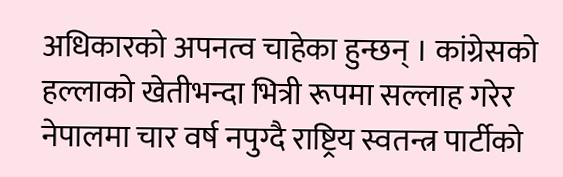अधिकारको अपनत्व चाहेका हुन्छन् । कांग्रेसको हल्लाको खेतीभन्दा भित्री रूपमा सल्लाह गरेर नेपालमा चार वर्ष नपुग्दै राष्ट्रिय स्वतन्त्र पार्टीको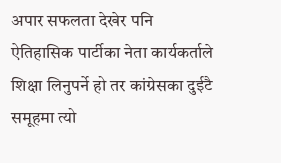अपार सफलता देखेर पनि ऐतिहासिक पार्टीका नेता कार्यकर्ताले शिक्षा लिनुपर्ने हो तर कांग्रेसका दुईटै समूहमा त्यो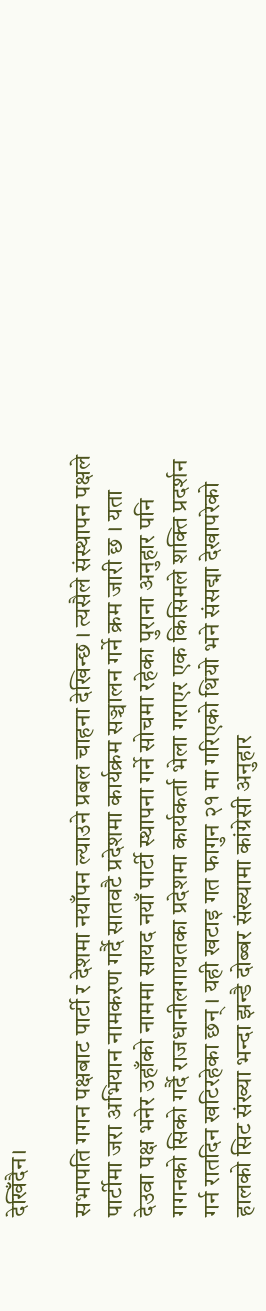देखिँदैन।

सभापति गगन पक्षबाट पार्टी र देशमा नयाँपन ल्याउने प्रबल चाहना देखिन्छ । त्यसैले संस्थापन पक्षले पार्टीमा जरा अभियान नामकरण गर्दै सातवटै प्रदेशमा कार्यक्रम सञ्चालन गर्ने क्रम जारी छ । यता देउवा पक्ष भनेर उहाँको नाममा सायद नयाँ पार्टी स्थापना गर्ने सोचमा रहेका पुराना अनुहार पनि गगनको सिको गर्दै राजधानीलगायतका प्रदेशमा कार्यकर्ता भेला गराएर एक किसिमले शक्ति प्रदर्शन गर्न रातदिन खटिरहेका छन् । यही खटाइ गत फागुन २१ मा गरिएको थियो भने संसद्मा देखापरेको हालको सिट संख्या भन्दा झन्डै दोब्बर संख्यामा कांग्रेसी अनुहार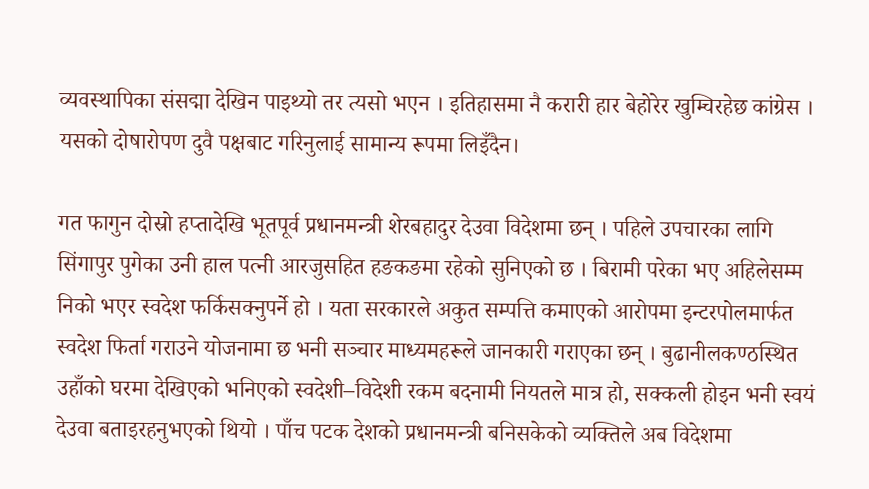व्यवस्थापिका संसद्मा देखिन पाइथ्यो तर त्यसो भएन । इतिहासमा नै करारी हार बेहोरेर खुम्चिरहेछ कांग्रेस । यसको दोषारोपण दुवै पक्षबाट गरिनुलाई सामान्य रूपमा लिइँदैन।

गत फागुन दोस्रो हप्तादेखि भूतपूर्व प्रधानमन्त्री शेरबहादुर देउवा विदेशमा छन् । पहिले उपचारका लागि सिंगापुर पुगेका उनी हाल पत्नी आरजुसहित हङकङमा रहेको सुनिएको छ । बिरामी परेका भए अहिलेसम्म निको भएर स्वदेश फर्किसक्नुपर्ने हो । यता सरकारले अकुत सम्पत्ति कमाएको आरोपमा इन्टरपोलमार्फत स्वदेश फिर्ता गराउने योजनामा छ भनी सञ्चार माध्यमहरूले जानकारी गराएका छन् । बुढानीलकण्ठस्थित उहाँको घरमा देखिएको भनिएको स्वदेशी–विदेशी रकम बदनामी नियतले मात्र हो, सक्कली होइन भनी स्वयं देउवा बताइरहनुभएको थियो । पाँच पटक देशको प्रधानमन्त्री बनिसकेको व्यक्तिले अब विदेशमा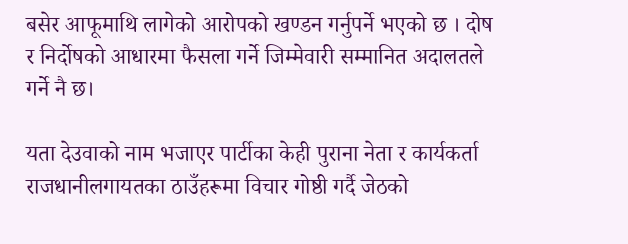बसेर आफूमाथि लागेको आरोपको खण्डन गर्नुपर्ने भएको छ । दोष र निर्दोषको आधारमा फैसला गर्ने जिम्मेवारी सम्मानित अदालतले गर्ने नै छ।

यता देउवाको नाम भजाएर पार्टीका केही पुराना नेता र कार्यकर्ता राजधानीलगायतका ठाउँहरूमा विचार गोष्ठी गर्दै जेठको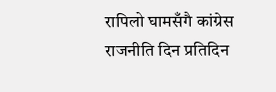रापिलो घामसँगै कांग्रेस राजनीति दिन प्रतिदिन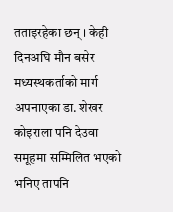तताइरहेका छन् । केही दिनअघि मौन बसेर मध्यस्थकर्ताको मार्ग अपनाएका डा. शेखर कोइराला पनि देउवा समूहमा सम्मिलित भएको भनिए तापनि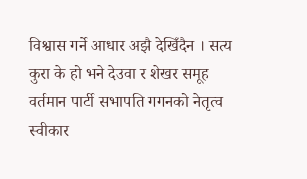विश्वास गर्ने आधार अझै देखिँदैन । सत्य कुरा के हो भने देउवा र शेखर समूह वर्तमान पार्टी सभापति गगनको नेतृत्व स्वीकार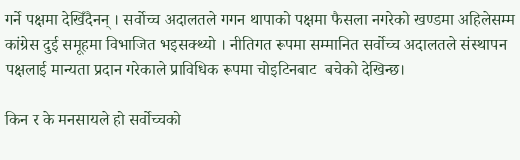गर्ने पक्षमा देखिँदैनन् । सर्वोच्च अदालतले गगन थापाको पक्षमा फैसला नगरेको खण्डमा अहिलेसम्म कांग्रेस दुई समूहमा विभाजित भइसक्थ्यो । नीतिगत रूपमा सम्मानित सर्वोच्च अदालतले संस्थापन पक्षलाई मान्यता प्रदान गरेकाले प्राविधिक रूपमा चोइटिनबाट  बचेको देखिन्छ।

किन र के मनसायले हो सर्वोच्चको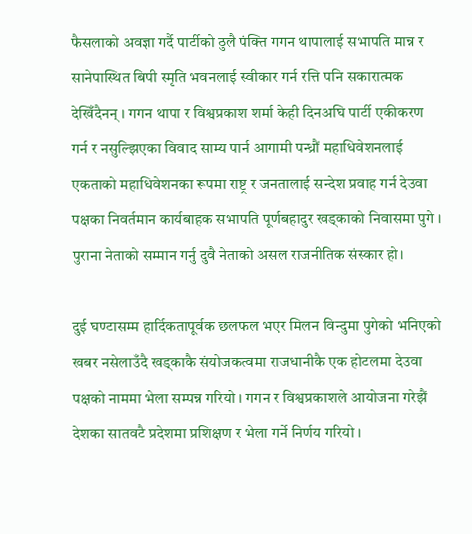फैसलाको अवज्ञा गर्दै पार्टीको ठुलै पंक्ति गगन थापालाई सभापति मान्न र सानेपास्थित बिपी स्मृति भवनलाई स्वीकार गर्न रत्ति पनि सकारात्मक देखिँदैनन् । गगन थापा र विश्वप्रकाश शर्मा केही दिनअघि पार्टी एकीकरण गर्न र नसुल्झिएका विवाद साम्य पार्न आगामी पन्ध्रौं महाधिवेशनलाई एकताको महाधिवेशनका रूपमा राष्ट्र र जनतालाई सन्देश प्रवाह गर्न देउवा पक्षका निवर्तमान कार्यबाहक सभापति पूर्णबहादुर खड्काको निवासमा पुगे । पुराना नेताको सम्मान गर्नु दुवै नेताको असल राजनीतिक संस्कार हो।

दुई घण्टासम्म हार्दिकतापूर्वक छलफल भएर मिलन विन्दुमा पुगेको भनिएको खबर नसेलाउँदै खड्काकै संयोजकत्वमा राजधानीकै एक होटलमा देउवा पक्षको नाममा भेला सम्पन्न गरियो । गगन र विश्वप्रकाशले आयोजना गरेझैं देशका सातवटै प्रदेशमा प्रशिक्षण र भेला गर्ने निर्णय गरियो ।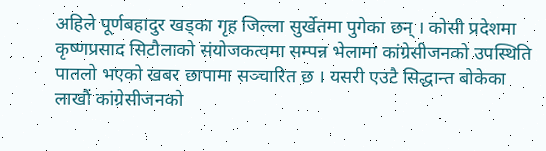अहिले पूर्णबहादुर खड्का गृह जिल्ला सुर्खेतमा पुगेका छन् । कोसी प्रदेशमा कृष्णप्रसाद सिटौलाको संयोजकत्वमा सम्पन्न भेलामा कांग्रेसीजनको उपस्थिति पातलो भएको खबर छापामा सञ्चारित छ । यसरी एउटै सिद्धान्त बोकेका लाखौं कांग्रेसीजनको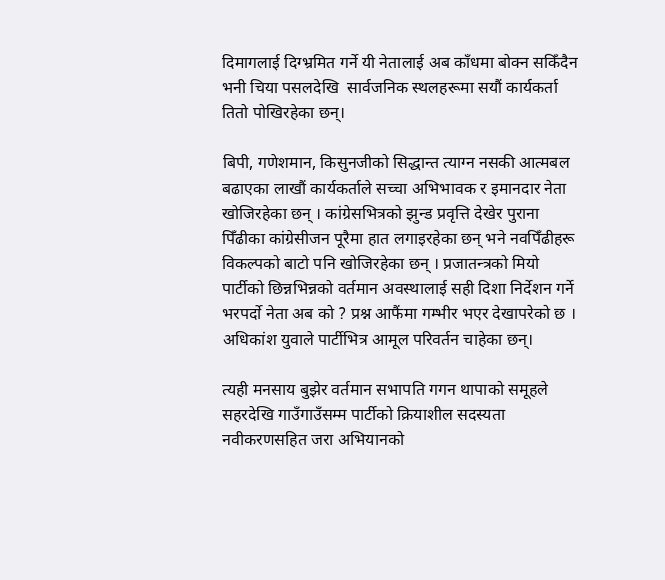दिमागलाई दिग्भ्रमित गर्ने यी नेतालाई अब काँधमा बोक्न सकिँदैन भनी चिया पसलदेखि  सार्वजनिक स्थलहरूमा सयौं कार्यकर्ता तितो पोखिरहेका छन्।

बिपी, गणेशमान, किसुनजीको सिद्धान्त त्याग्न नसकी आत्मबल बढाएका लाखौं कार्यकर्ताले सच्चा अभिभावक र इमानदार नेता खोजिरहेका छन् । कांग्रेसभित्रको झुन्ड प्रवृत्ति देखेर पुराना पिँढीका कांग्रेसीजन पूरैमा हात लगाइरहेका छन् भने नवपिँढीहरू विकल्पको बाटो पनि खोजिरहेका छन् । प्रजातन्त्रको मियो पार्टीको छिन्नभिन्नको वर्तमान अवस्थालाई सही दिशा निर्देशन गर्ने भरपर्दो नेता अब को ? प्रश्न आफैंमा गम्भीर भएर देखापरेको छ । अधिकांश युवाले पार्टीभित्र आमूल परिवर्तन चाहेका छन्।

त्यही मनसाय बुझेर वर्तमान सभापति गगन थापाको समूहले सहरदेखि गाउँगाउँसम्म पार्टीको क्रियाशील सदस्यता नवीकरणसहित जरा अभियानको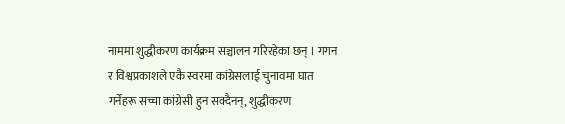नाममा शुद्धीकरण कार्यक्रम सञ्चालन गरिरहेका छन् । गगन र विश्वप्रकाशले एकै स्वरमा कांग्रेसलाई चुनावमा घात गर्नेहरू सच्चा कांग्रेसी हुन सक्दैनन्, शुद्धीकरण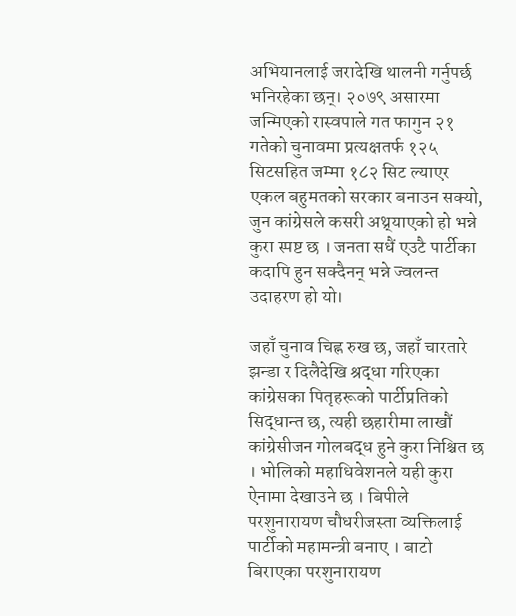अभियानलाई जरादेखि थालनी गर्नुपर्छ भनिरहेका छन्। २०७९ असारमा जन्मिएको रास्वपाले गत फागुन २१ गतेको चुनावमा प्रत्यक्षतर्फ १२५ सिटसहित जम्मा १८२ सिट ल्याएर एकल बहुमतको सरकार बनाउन सक्यो, जुन कांग्रेसले कसरी अथ्र्याएको हो भन्ने कुरा स्पष्ट छ । जनता सधैं एउटै पार्टीका कदापि हुन सक्दैनन् भन्ने ज्वलन्त उदाहरण हो यो।

जहाँ चुनाव चिह्न रुख छ, जहाँ चारतारे झन्डा र दिलैदेखि श्रद्धा गरिएका कांग्रेसका पितृहरूको पार्टीप्रतिको सिद्धान्त छ, त्यही छहारीमा लाखौं कांग्रेसीजन गोलबद्ध हुने कुरा निश्चित छ । भोलिको महाधिवेशनले यही कुरा ऐनामा देखाउने छ । बिपीले परशुनारायण चौधरीजस्ता व्यक्तिलाई पार्टीको महामन्त्री बनाए । बाटो बिराएका परशुनारायण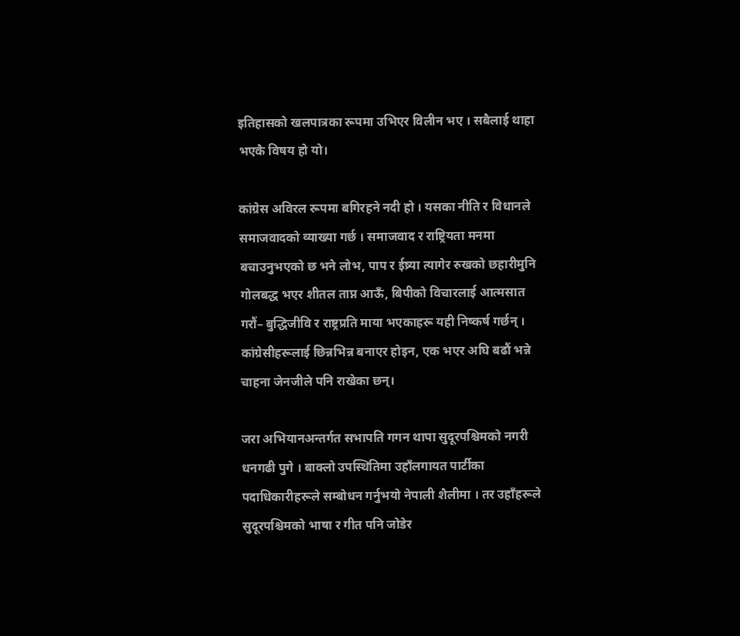इतिहासको खलपात्रका रूपमा उभिएर विलीन भए । सबैलाई थाहा भएकै विषय हो यो।

कांग्रेस अविरल रूपमा बगिरहने नदी हो । यसका नीति र विधानले समाजवादको व्याख्या गर्छ । समाजवाद र राष्ट्रियता मनमा बचाउनुभएको छ भने लोभ, पाप र ईष्र्या त्यागेर रुखको छहारीमुनि गोलबद्ध भएर शीतल ताप्न आऊँ, बिपीको विचारलाई आत्मसात गरौं– बुद्धिजीवि र राष्ट्रप्रति माया भएकाहरू यही निष्कर्ष गर्छन् । कांग्रेसीहरूलाई छिन्नभिन्न बनाएर होइन, एक भएर अघि बढौं भन्ने चाहना जेनजीले पनि राखेका छन्।

जरा अभियानअन्तर्गत सभापति गगन थापा सुदूरपश्चिमको नगरी धनगढी पुगे । बाक्लो उपस्थितिमा उहाँलगायत पार्टीका पदाधिकारीहरूले सम्बोधन गर्नुभयो नेपाली शैलीमा । तर उहाँहरूले सुदूरपश्चिमको भाषा र गीत पनि जोडेर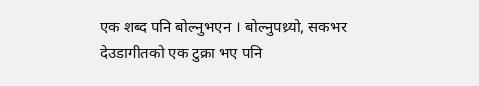एक शब्द पनि बोल्नुभएन । बोल्नुपथ्र्यो, सकभर देउडागीतको एक टुक्रा भए पनि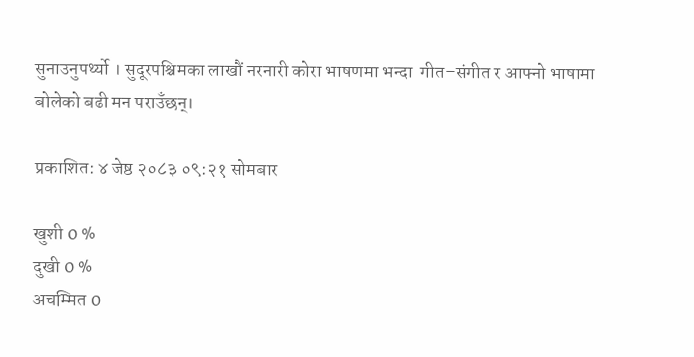सुनाउनुपर्थ्यो । सुदूरपश्चिमका लाखौं नरनारी कोरा भाषणमा भन्दा  गीत–संगीत र आफ्नो भाषामा बोलेको बढी मन पराउँछन्।

प्रकाशित: ४ जेष्ठ २०८३ ०९:२१ सोमबार

खुशी 0 %
दुखी 0 %
अचम्मित 0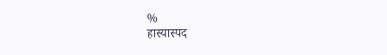%
हास्यास्पद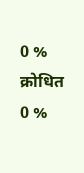0 %
क्रोधित 0 %